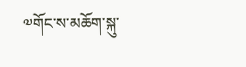༧གོང་ས་མཆོག་སྐུ་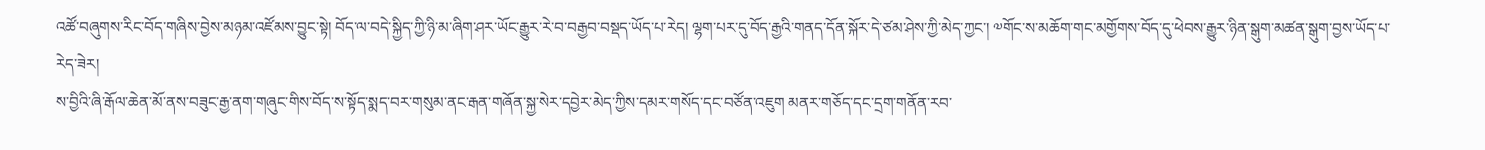འཚོ་བཞུགས་རིང་བོད་གཞིས་བྱེས་མཉམ་འཛོམས་བྱུང་སྟེ། བོད་ལ་བདེ་སྐྱིད་ཀྱི་ཉི་མ་ཞིག་ཤར་ཡོང་རྒྱུར་རེ་བ་བརྒྱབ་བསྡད་ཡོད་པ་རེད། ལྷག་པར་དུ་བོད་རྒྱའི་གནད་དོན་སྐོར་དེ་ཙམ་ཤེས་ཀྱི་མེད་ཀྱང་། ༧གོང་ས་མཆོག་གང་མགྱོགས་བོད་དུ་ཕེབས་རྒྱུར་ཉིན་སྒུག་མཚན་སྒུག་བྱས་ཡོད་པ་རེད་ཟེར།
ས་བྱིའི་ཞི་རྒོལ་ཆེན་མོ་ནས་བཟུང་རྒྱ་ནག་གཞུང་གིས་བོད་ས་སྟོད་སྨད་བར་གསུམ་ནང་རྒན་གཞོན་སྐྱ་སེར་དབྱེར་མེད་ཀྱིས་དམར་གསོད་དང་བཙོན་འཇུག མནར་གཅོད་དང་དྲག་གནོན་རབ་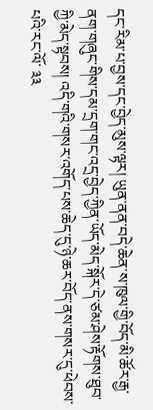དང་རིམ་པ་བྱས་དང་བྱེད་མུས་ལྟར། ཡུན་ནན་བདེ་ཆེན་ས་ཁུལ་གྱི་བོད་མི་ཚོར་རྒྱ་ནག་གཞུང་གིས་དམ་དྲག་གང་འདྲ་བྱེད་ཀྱིན་ཡོད་མེད་སྐོར་དེ་ཙམ་ཤེས་རྟོགས་ཐུབ་ཀྱི་མེད་སྟབས། འདི་གའི་གསར་འགོད་པས་ཆེད་དུ་ཉེ་ཆར་བོད་ནས་གསར་དུ་ཕེབས་པའི་རང་ལོ་ ༣༣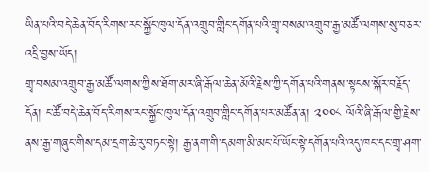ཡིན་པའི་བདེ་ཆེན་བོད་རིགས་རང་སྐྱོང་ཁུལ་དོན་འགྲུབ་གླིང་དགོན་པའི་གྲྭ་བསམ་འགྲུབ་རྒྱ་མཚོ་ལགས་སུ་བཅར་འདྲི་བྱས་ཡོད།
གྲྭ་བསམ་འགྲུབ་རྒྱ་མཚོ་ལགས་ཀྱིས་ཐོག་མར་ཞི་རྒོལ་ཆེན་མོའི་རྗེས་ཀྱི་དགོན་པའི་གནས་སྟངས་སྐོར་བརྗོད་དོན། ང་ཚོ་བདེ་ཆེན་བོད་རིགས་རང་སྐྱོང་ཁུལ་དོན་འགྲུབ་གླིང་དགོན་པར་མཚོན་ན། ༢༠༠༨ ལོའི་ཞི་རྒོལ་གྱི་རྗེས་ནས་རྒྱ་གཞུང་གིས་དམ་དྲག་ཆེ་རུ་བཏང་སྟེ། རྒྱ་ནག་གི་དམག་མི་མང་པོ་ཡོང་སྟེ་དགོན་པའི་འདུ་ཁང་དང་གྲྭ་ཤག་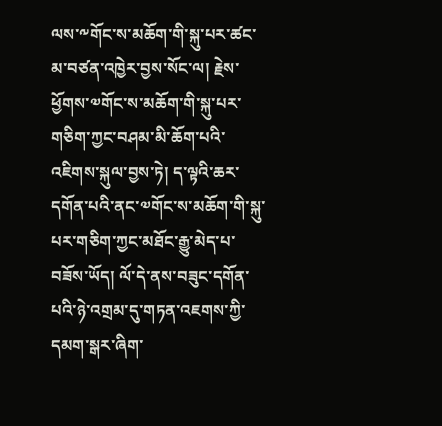ལས་༸གོང་ས་མཆོག་གི་སྐུ་པར་ཚང་མ་བཙན་འཁྱེར་བྱས་སོང་ལ། རྗེས་ཕྱོགས་༧གོང་ས་མཆོག་གི་སྐུ་པར་གཅིག་ཀྱང་བཤམ་མི་ཆོག་པའི་འཇིགས་སྐུལ་བྱས་ཏེ། ད་ལྟའི་ཆར་དགོན་པའི་ནང་༧གོང་ས་མཆོག་གི་སྐུ་པར་གཅིག་ཀྱང་མཐོང་རྒྱུ་མེད་པ་བཟོས་ཡོད། ལོ་དེ་ནས་བཟུང་དགོན་པའི་ཉེ་འགྲམ་དུ་གཏན་འཇགས་ཀྱི་དམག་སྒར་ཞིག་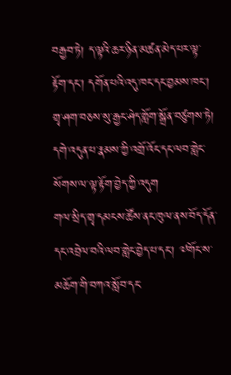བརྒྱབ་ཏེ། ད་ལྟའི་ཆར་ཉིན་མཚན་མེད་པར་ལྟ་རྟོག་དང་། དགོན་པའི་འདུ་ཁང་དང་བྱམས་ཁང་། གྲྭ་ཤག་བཅས་སུ་རྒྱང་ཤེད་གློག་སྒྲོན་བཙུགས་ཏེ། དགེ་འདུན་པ་རྣམས་ཀྱི་འགྲོ་འོང་དང་ལབ་གླེང་སོགས་ལ་ལྟ་རྟོག་བྱེད་ཀྱི་འདུག
གལ་སྲིད་གྲྭ་དམངས་ཚོས་ནང་ཁུལ་ནས་བོད་དོན་དང་འབྲེལ་བའི་ལབ་གླེང་བྱེད་པ་དང་། ༧གོང་ས་མཆོག་གི་བཀའ་སློབ་དང་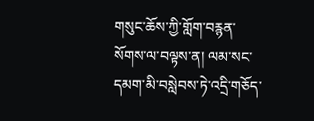གསུང་ཆོས་ཀྱི་གློག་བརྙན་སོགས་ལ་བལྟས་ན། ལམ་སང་དམག་མི་བསླེབས་ཏེ་འདྲི་གཅོད་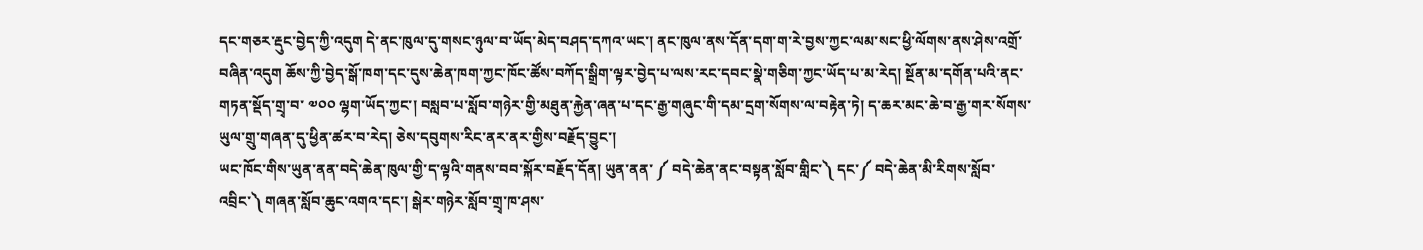དང་གཅར་རྡུང་བྱེད་ཀྱི་འདུག དེ་ནང་ཁུལ་དུ་གསང་ཉུལ་བ་ཡོད་མེད་བཤད་དཀའ་ཡང་། ནང་ཁུལ་ནས་དོན་དག་ག་རེ་བྱས་ཀྱང་ལམ་སང་ཕྱི་ལོགས་ནས་ཤེས་འགྲོ་བཞིན་འདུག ཆོས་ཀྱི་བྱེད་སྒོ་ཁག་དང་དུས་ཆེན་ཁག་ཀྱང་ཁོང་ཚོས་བཀོད་སྒྲིག་ལྟར་བྱེད་པ་ལས་རང་དབང་སྣེ་གཅིག་ཀྱང་ཡོད་པ་མ་རེད། སྔོན་མ་དགོན་པའི་ནང་གཏན་སྡོད་གྲྭ་བ་ ༧༠༠ ལྷག་ཡོད་ཀྱང་། བསླབ་པ་སློབ་གཉེར་གྱི་མཐུན་རྐྱེན་ཞན་པ་དང་རྒྱ་གཞུང་གི་དམ་དྲག་སོགས་ལ་བརྟེན་ཏེ། ད་ཆར་མང་ཆེ་བ་རྒྱ་གར་སོགས་ཡུལ་གྲུ་གཞན་དུ་ཕྱིན་ཚར་བ་རེད། ཅེས་དབུགས་རིང་ནར་ནར་གྱིས་བརྗོད་བྱུང་།
ཡང་ཁོང་གིས་ཡུན་ནན་བདེ་ཆེན་ཁུལ་གྱི་ད་ལྟའི་གནས་བབ་སྐོར་བརྗོད་དོན། ཡུན་ནན་ ༼ བདེ་ཆེན་ནང་བསྟན་སློབ་གླིང་༽ དང་༼ བདེ་ཆེན་མི་རིགས་སློབ་འབྲིང་༽ གཞན་སློབ་ཆུང་འགའ་དང་། སྒེར་གཉེར་སློབ་གྲྭ་ཁ་ཤས་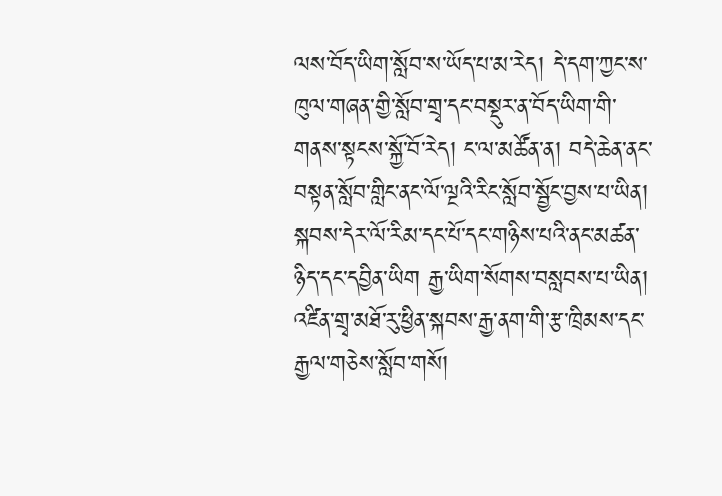ལས་བོད་ཡིག་སློབ་ས་ཡོད་པ་མ་རེད། དེ་དག་ཀྱང་ས་ཁུལ་གཞན་གྱི་སློབ་གྲྭ་དང་བསྡུར་ན་བོད་ཡིག་གི་གནས་སྟངས་སྐྱོ་བོ་རེད། ང་ལ་མཚོན་ན། བདེ་ཆེན་ནང་བསྟན་སློབ་གླིང་ནང་ལོ་ལྔའི་རིང་སློབ་སྦྱོང་བྱས་པ་ཡིན། སྐབས་དེར་ལོ་རིམ་དང་པོ་དང་གཉིས་པའི་ནང་མཚན་ཉིད་དང་དབྱིན་ཡིག རྒྱ་ཡིག་སོགས་བསླབས་པ་ཡིན། འཛིན་གྲྭ་མཐོ་རུ་ཕྱིན་སྐབས་རྒྱ་ནག་གི་རྩ་ཁྲིམས་དང་རྒྱལ་གཅེས་སློབ་གསོ།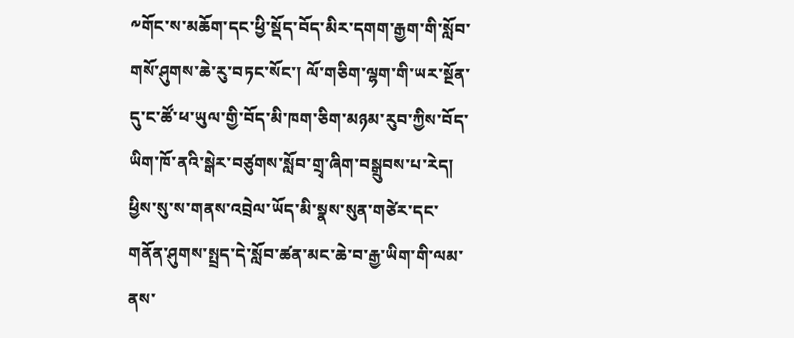༸གོང་ས་མཆོག་དང་ཕྱི་སྡོད་བོད་མིར་དགག་རྒྱག་གི་སློབ་གསོ་ཤུགས་ཆེ་རུ་བཏང་སོང་། ལོ་གཅིག་ལྷག་གི་ཡར་སྔོན་དུ་ང་ཚོ་ཕ་ཡུལ་གྱི་བོད་མི་ཁག་ཅིག་མཉམ་རུབ་ཀྱིས་བོད་ཡིག་ཁོ་ནའི་སྒེར་བཙུགས་སློབ་གྲྭ་ཞིག་བསྒྲུབས་པ་རེད། ཕྱིས་སུ་ས་གནས་འབྲེལ་ཡོད་མི་སྣས་སུན་གཙེར་དང་གནོན་ཤུགས་སྤྲད་དེ་སློབ་ཚན་མང་ཆེ་བ་རྒྱ་ཡིག་གི་ལམ་ནས་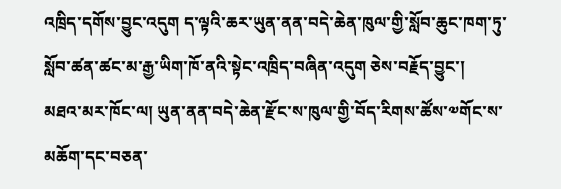འཁྲིད་དགོས་བྱུང་འདུག ད་ལྟའི་ཆར་ཡུན་ནན་བདེ་ཆེན་ཁུལ་གྱི་སློབ་ཆུང་ཁག་ཏུ་སློབ་ཚན་ཚང་མ་རྒྱ་ཡིག་ཁོ་ནའི་སྟེང་འཁྲིད་བཞིན་འདུག ཅེས་བརྗོད་བྱུང་།
མཐའ་མར་ཁོང་ལ། ཡུན་ནན་བདེ་ཆེན་རྫོང་ས་ཁུལ་གྱི་བོད་རིགས་ཚོས་༧གོང་ས་མཆོག་དང་བཅན་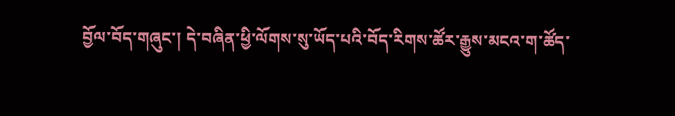བྱོལ་བོད་གཞུང་། དེ་བཞིན་ཕྱི་ལོགས་སུ་ཡོད་པའི་བོད་རིགས་ཚོར་རྒྱུས་མངའ་ག་ཚོད་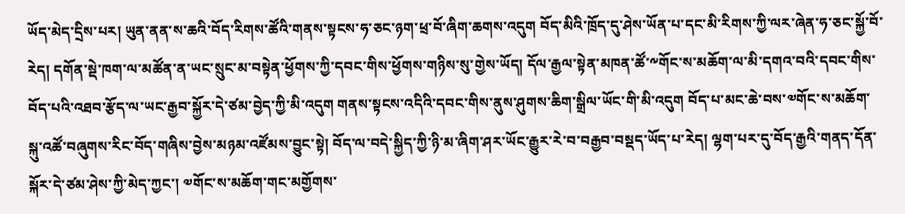ཡོད་མེད་དྲིས་པར། ཡུན་ནན་ས་ཆའི་བོད་རིགས་ཚོའི་གནས་སྟངས་ཧ་ཅང་ཉག་ཕྲ་བོ་ཞིག་ཆགས་འདུག བོད་མིའི་ཁྲོད་དུ་ཤེས་ཡོན་པ་དང་མི་རིགས་ཀྱི་ལར་ཞེན་ཧ་ཅང་སྐྱོ་བོ་རེད། དགོན་སྡེ་ཁག་ལ་མཚོན་ན་ཡང་སྲུང་མ་བསྟེན་ཕྱོགས་ཀྱི་དབང་གིས་ཕྱོགས་གཉིས་སུ་གྱེས་ཡོད། དོལ་རྒྱལ་སྟེན་མཁན་ཚོ་༸གོང་ས་མཆོག་ལ་མི་དགའ་བའི་དབང་གིས་བོད་པའི་འཐབ་རྩོད་ལ་ཡང་རྒྱབ་སྐྱོར་དེ་ཙམ་བྱེད་ཀྱི་མི་འདུག གནས་སྟངས་འདིའི་དབང་གིས་ནུས་ཤུགས་ཆིག་སྒྲིལ་ཡོང་གི་མི་འདུག བོད་པ་མང་ཆེ་བས་༧གོང་ས་མཆོག་སྐུ་འཚོ་བཞུགས་རིང་བོད་གཞིས་བྱེས་མཉམ་འཛོམས་བྱུང་སྟེ། བོད་ལ་བདེ་སྐྱིད་ཀྱི་ཉི་མ་ཞིག་ཤར་ཡོང་རྒྱུར་རེ་བ་བརྒྱབ་བསྡད་ཡོད་པ་རེད། ལྷག་པར་དུ་བོད་རྒྱའི་གནད་དོན་སྐོར་དེ་ཙམ་ཤེས་ཀྱི་མེད་ཀྱང་། ༧གོང་ས་མཆོག་གང་མགྱོགས་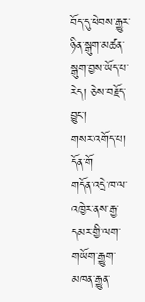བོད་དུ་ཕེབས་རྒྱུར་ཉིན་སྒུག་མཚན་སྒུག་བྱས་ཡོད་པ་རེད། ཅེས་བརྗོད་བྱུང་།
གསར་འགོད་པ། དོན་གོ
གདོན་འདྲེ་ཁ་ལ་འཁྱེར་ནས་རྒྱ་དམར་གྱི་ལག་གཡོག་རྒྱུག་མཁན་རྒྱུན་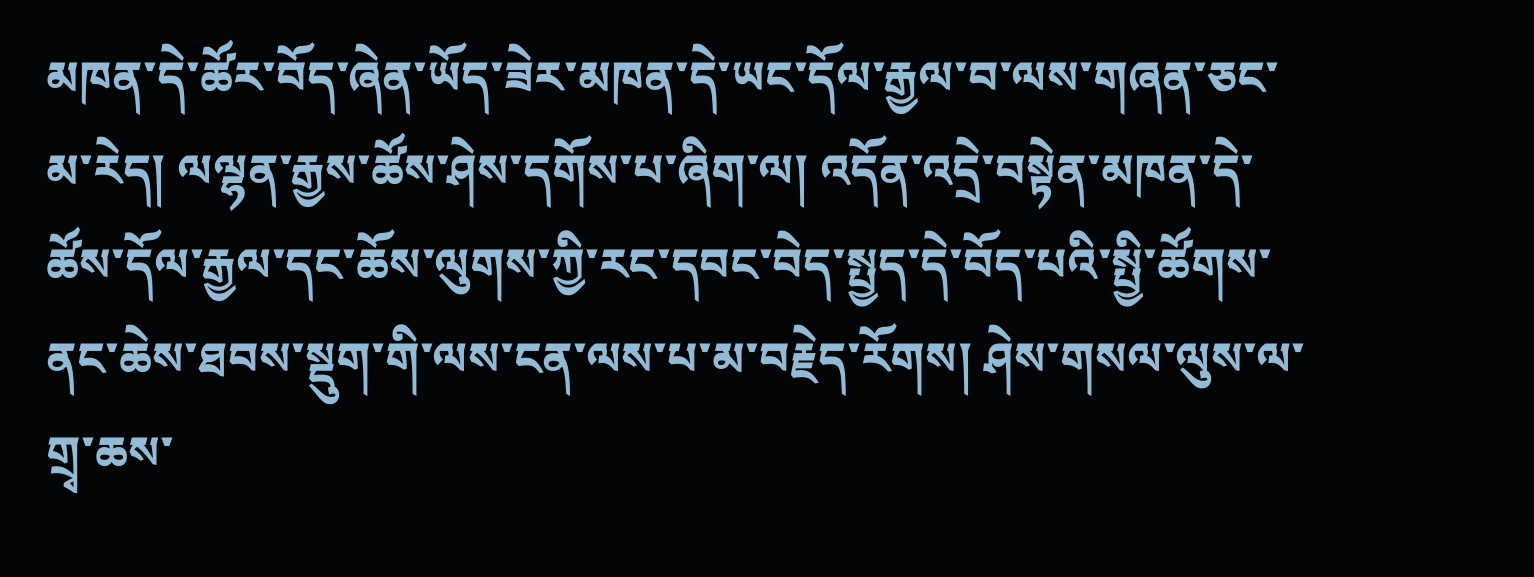མཁན་དེ་ཚོར་བོད་ཞེན་ཡོད་ཟེར་མཁན་དེ་ཡང་དོལ་རྒྱལ་བ་ལས་གཞན་ཅང་མ་རེད། ལལྷན་རྒྱས་ཚོས་ཤེས་དགོས་པ་ཞིག་ལ། འདོན་འདྲེ་བསྟེན་མཁན་དེ་ཚོས་དོལ་རྒྱལ་དང་ཆོས་ལུགས་ཀྱི་རང་དབང་བེད་སྤྱད་དེ་བོད་པའི་སྤྱི་ཚོགས་ནང་ཆེས་ཐབས་སྡུག་གི་ལས་ངན་ལས་པ་མ་བརྗེད་རོགས། ཤེས་གསལ་ལུས་ལ་གྲྭ་ཆས་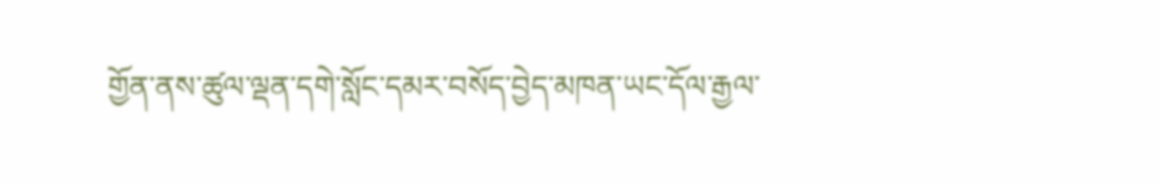གྱོན་ནས་ཚུལ་ལྡན་དགེ་སློང་དམར་བསོད་བྱེད་མཁན་ཡང་དོལ་རྒྱལ་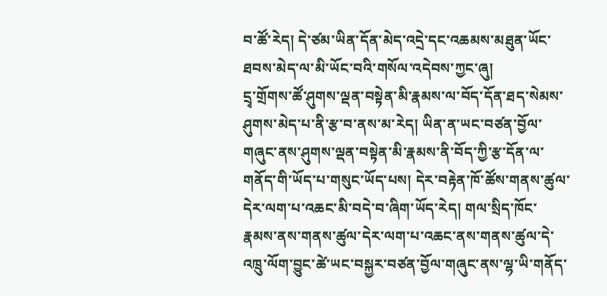བ་ཚོ་རེད། དེ་ཙམ་ཡིན་དོན་མེད་འདྲེ་དང་འཆམས་མཐུན་ཡོང་ཐབས་མེད་ལ་མི་ཡོང་བའི་གསོལ་འདེབས་ཀྱང་ཞུ།
དྲྭ་གྲོགས་ཚོ་ཤུགས་ལྡན་བསྟེན་མི་རྣམས་ལ་བོད་དོན་ཐད་སེམས་ཤུགས་མེད་པ་ནི་རྩ་བ་ནས་མ་རེད། ཡིན་ན་ཡང་བཙན་བྱོལ་གཞུང་ནས་ཤུགས་ལྡན་བསྟེན་མི་རྣམས་ནི་བོད་ཀྱི་རྩ་དོན་ལ་གནོད་གི་ཡོད་པ་གསུང་ཡོད་པས། དེར་བརྟེན་ཁོ་ཚོས་གནས་ཚུལ་དེར་ལག་པ་འཆང་མི་བདེ་བ་ཞིག་ཡོད་རེད། གལ་སྲིད་ཁོང་རྣམས་ནས་གནས་ཚུལ་དེར་ལག་པ་འཆང་ནས་གནས་ཚུལ་དེ་འཁྲུ་ལོག་བྱུང་ཚེ་ཡང་བསྐྱར་བཙན་བྱོལ་གཞུང་ནས་ལྷ་ཡི་གནོད་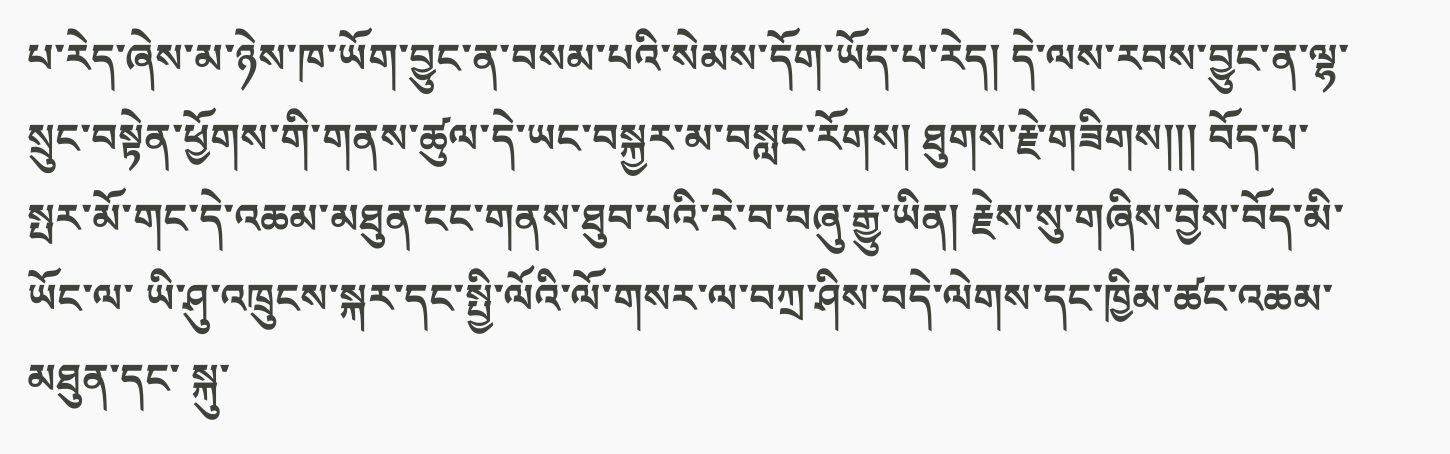པ་རེད་ཞེས་མ་ཉེས་ཁ་ཡོག་བྱུང་ན་བསམ་པའི་སེམས་དོག་ཡོད་པ་རེད། དེ་ལས་རབས་བྱུང་ན་ལྷ་སྲུང་བསྟེན་ཕྱོགས་གི་གནས་ཚུལ་དེ་ཡང་བསྐྱར་མ་བསླང་རོགས། ཐུགས་རྗེ་གཟིགས།།། བོད་པ་སྤར་མོ་གང་དེ་འཆམ་མཐུན་ངང་གནས་ཐུབ་པའི་རེ་བ་བཞུ་རྒྱུ་ཡིན། རྗེས་སུ་གཞིས་བྱེས་བོད་མི་ཡོང་ལ་ ཡི་ཤུ་འཁྲུངས་སྐར་དང་སྤྱི་ལོའི་ལོ་གསར་ལ་བཀྲ་ཤིས་བདེ་ལེགས་དང་ཁྱིམ་ཚང་འཆམ་མཐུན་དང་ སྐུ་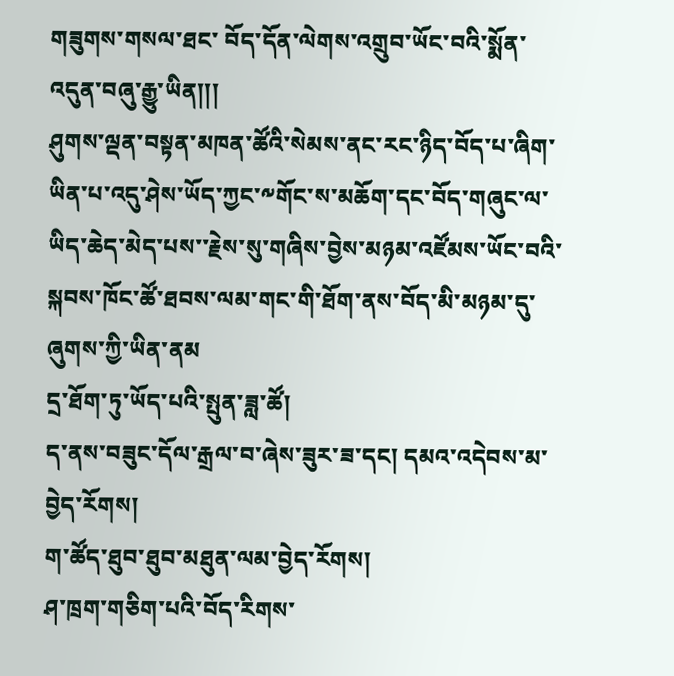གཟུགས་གསལ་ཐང་ བོད་དོན་ལེགས་འགྲུབ་ཡོང་བའི་སྨོན་འདུན་བཞུ་རྒྱུ་ཡིན།།།
ཤུགས་ལྡན་བསྟན་མཁན་ཚོའི་སེམས་ནང་རང་ཉིད་བོད་པ་ཞིག་ཡིན་པ་འདུ་ཤེས་ཡོད་ཀྱང་༸གོང་ས་མཆོག་དང་བོད་གཞུང་ལ་ཡིད་ཆེད་མེད་པས་་རྗེས་སུ་གཞིས་བྱེས་མཉམ་འཛོམས་ཡོང་བའི་སྐབས་ཁོང་ཚོ་ཐབས་ལམ་གང་གི་ཐོག་ནས་བོད་མི་མཉམ་དུ་ཞུགས་ཀྱི་ཡིན་ནམ
དྲ་ཐོག་ཏུ་ཡོད་པའི་སྤུན་ཟླ་ཚོ།
ད་ནས་བཟུང་དོལ་རྒྲལ་བ་ཞེས་ཟུར་ཟ་དང། དམའ་འདེབས་མ་བྱེད་རོགས།
ག་ཚོད་ཐུབ་ཐུབ་མཐུན་ལམ་བྱེད་རོགས།
ཤ་ཁྲག་གཅིག་པའི་བོད་རིགས་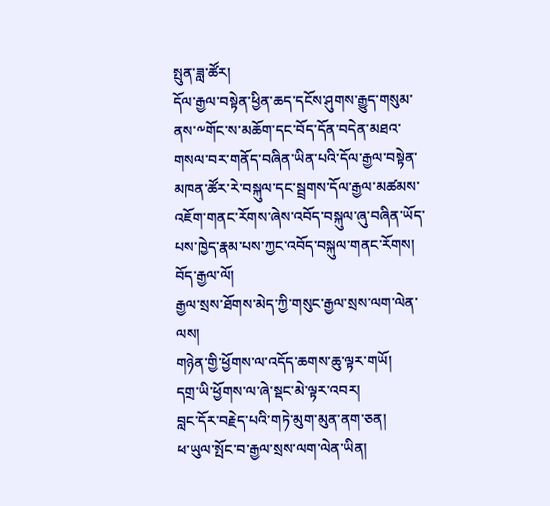སྤུན་ཟླ་ཚོར།
དོལ་རྒྱལ་བསྟེན་ཕྱིན་ཆད་དངོས་ཤུགས་རྒྱུད་གསུམ་ནས་༸གོང་ས་མཆོག་དང་བོད་དོན་བདེན་མཐའ་གསལ་བར་གནོད་བཞིན་ཡིན་པའི་དོལ་རྒྱལ་བསྟེན་མཁན་ཚོར་རེ་བསྐུལ་དང་སྦྲགས་དོལ་རྒྱལ་མཚམས་འཇོག་གནང་རོགས་ཞེས་འབོད་བསྐུལ་ཞུ་བཞིན་ཡོད་པས་ཁྱེད་རྣམ་པས་ཀྱང་འབོད་བསྐུལ་གནང་རོགས།
བོད་རྒྱལ་ལོ།
རྒྱལ་སྲས་ཐོགས་མེད་ཀྱི་གསུང་རྒྱལ་སྲས་ལག་ལེན་ལས།
གཉེན་གྱི་ཕྱོགས་ལ་འདོད་ཆགས་ཆུ་ལྟར་གཡོ།
དགྲ་ཡི་ཕྱོགས་ལ་ཞེ་སྡང་མེ་ལྟར་འབར།
བླང་དོར་བརྗེད་པའི་གཏེ་མུག་མུན་ནག་ཅན།
ཕ་ཡུལ་སྤོང་བ་རྒྱལ་སྲས་ལག་ལེན་ཡིན།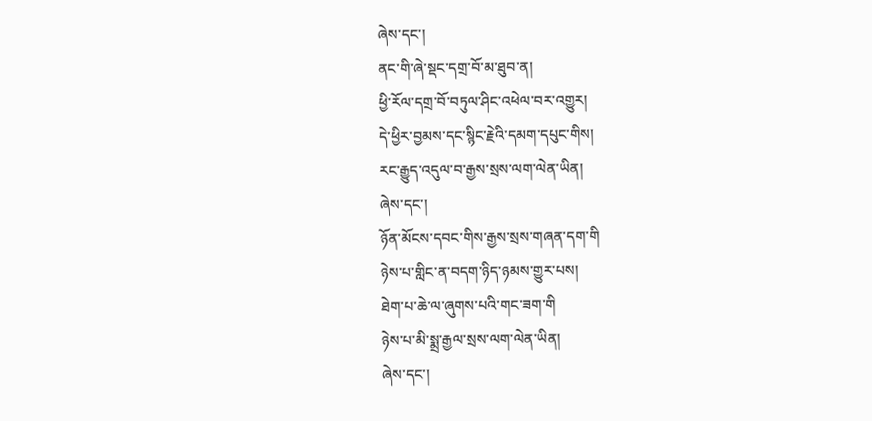ཞེས་དང་།
ནང་གི་ཞེ་སྡང་དགྲ་བོ་མ་ཐུབ་ན།
ཕྱི་རོལ་དགྲ་བོ་བཏུལ་ཤིང་འཕེལ་བར་འགྱུར།
དེ་ཕྱིར་བྱམས་དང་སྙིང་རྗེའི་དམག་དཔུང་གིས།
རང་རྒྱུད་འདུལ་བ་རྒྱས་སྲས་ལག་ལེན་ཡིན།
ཞེས་དང་།
ཉོན་མོངས་དབང་གིས་རྒྱས་སྲས་གཞན་དག་གི
ཉེས་པ་གླིང་ན་བདག་ཉིད་ཉམས་གྱུར་པས།
ཐེག་པ་ཆེ་ལ་ཞུགས་པའི་གང་ཟག་གི
ཉེས་པ་མི་སྨྲ་རྒྱལ་སྲས་ལག་ལེན་ཡིན།
ཞེས་དང་།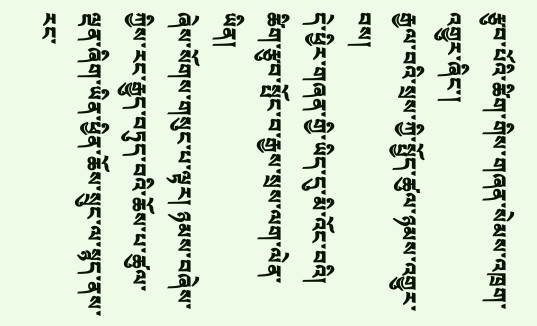རྩུབ་པོའི་ཚིག་གིས་གཞན་སེམས་འཁྲག་འགྱུར་ཞིང་།
རྒྱལ་བའི་སྲས་ཀྱི་སྤྱོད་ཚུལ་ཉམས་འགྱུར་བས།
དེ་ཕྱིར་གཞན་གྱི་ཡིད་དུ་མི་འོང་བའི།
ཚིག་རྩུབ་སྤོང་བ་རྒྱས་སྲས་ལག་ལེན་ཡིན།
ཞེས་སོགས་གསུང་པ་ལྟར། ཉམས་བཞེས་ཀྱིས་རང་རྒྱུད་བཏུད་བའི་ཆོས་པ་ཚུལ་ལྡན་ཞིག་ཡིན་ཕྱིན་ཆོས་སྲུང་ལ་སྙད་ནས་རང་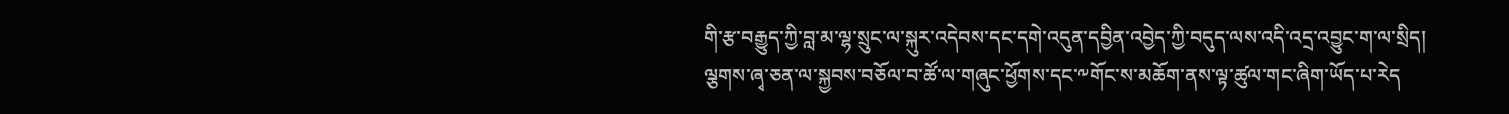གི་རྩ་བརྒྱུད་ཀྱི་བླ་མ་ལྷ་སྲུང་ལ་སྐུར་འདེབས་དང་དགེ་འདུན་དབྱིན་འབྱེད་ཀྱི་བདུད་ལས་འདི་འདྲ་འབྱུང་ག་ལ་སྲིད།
ལྕགས་ཞྭ་ཅན་ལ་སྐྱབས་བཅོལ་བ་ཚོ་ལ་གཞུང་ཕྱོགས་དང་༸གོང་ས་མཆོག་ནས་ལྟ་ཚུལ་གང་ཞིག་ཡོད་པ་རེད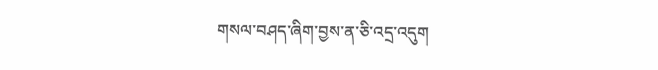གསལ་བཤད་ཞིག་བྱས་ན་ཅི་འདྲ་འདུག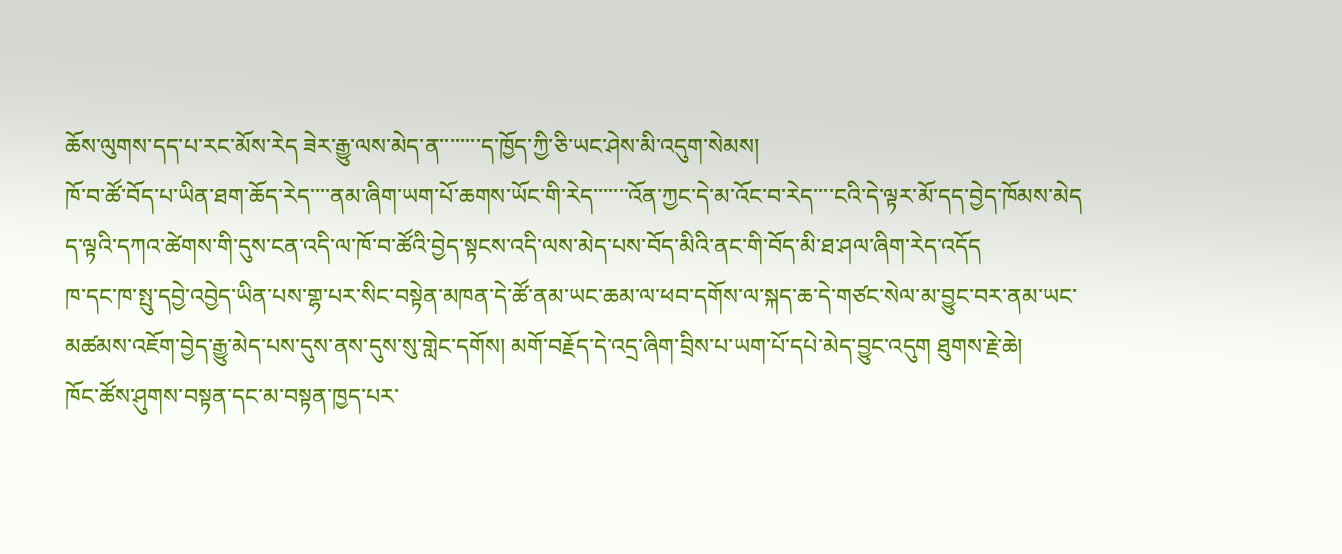ཆོས་ལུགས་དད་པ་རང་མོས་རེད ཟེར་རྒྱུ་ལས་མེད་ན་་་་་་་་ད་ཁྱོད་ཀྱི་ཅི་ཡང་ཤེས་མི་འདུག་སེམས།
ཁོ་བ་ཚོ་བོད་པ་ཡིན་ཐག་ཆོད་རེད་་་་ནམ་ཞིག་ཡག་པོ་ཆགས་ཡོང་གི་རེད་་་་་་་འོན་ཀྱང་དེ་མ་འོང་བ་རེད་་་་ངའི་དེ་ལྟར་མོ་དད་བྱེད་ཁོམས་མེད
ད་ལྟའི་དཀའ་ཚེགས་གི་དུས་ངན་འདི་ལ་ཁོ་བ་ཚོའི་བྱེད་སྟངས་འདི་ལས་མེད་པས་བོད་མིའི་ནང་གི་བོད་མི་ཐ་ཤལ་ཞིག་རེད་འདོད
ཁ་དང་ཁ་སྤུ་དབྱེ་འབྱེད་ཡིན་པས་གྷ་པར་སིང་བསྟེན་མཁན་དེ་ཚོ་ནམ་ཡང་ཆམ་ལ་ཕབ་དགོས་ལ་སྐད་ཆ་དེ་གཙང་སེལ་མ་བྱུང་བར་ནམ་ཡང་མཚམས་འཇོག་བྱེད་རྒྱུ་མེད་པས་དུས་ནས་དུས་སུ་གླེང་དགོས། མགོ་བརྗོད་དེ་འདྲ་ཞིག་བྲིས་པ་ཡག་པོ་དཔེ་མེད་བྱུང་འདུག ཐུགས་རྗེ་ཆེ།
ཁོང་ཚོས་ཤུགས་བསྟན་དང་མ་བསྟན་ཁྱད་པར་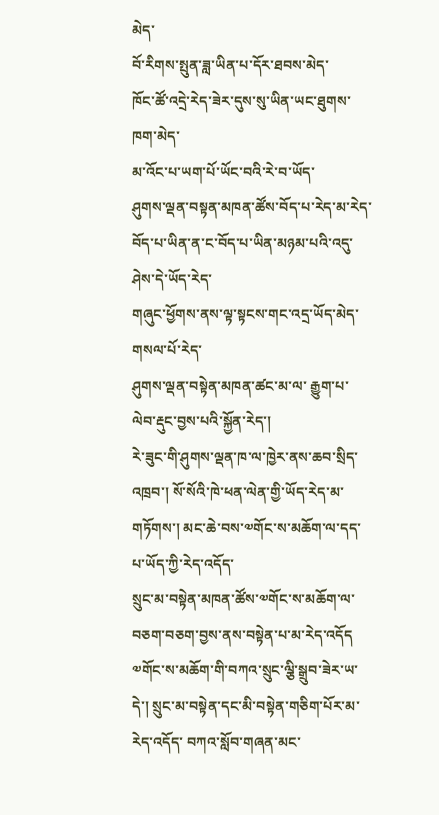མེད་
བོ་རིགས་སྤུན་ཟླ་ཡིན་པ་དོར་ཐབས་མེད་
ཁོང་ཚོ་འདྲེ་རེད་ཟེར་དུས་སུ་ཡིན་ཡང་ཐུགས་ཁག་མེད་
མ་འོང་པ་ཡག་པོ་ཡོང་བའི་རེ་བ་ཡོད་
ཤུགས་ལྡན་བསྟན་མཁན་ཚོས་བོད་པ་རེད་མ་རེད་
བོད་པ་ཡིན་ན་ང་བོད་པ་ཡིན་མཉམ་པའི་འདུ་ཤེས་དེ་ཡོད་རེད་
གཞུང་ཕྱོགས་ནས་ལྟ་སྟངས་གང་འདྲ་ཡོད་མེད་གསལ་པོ་རེད་
ཤུགས་ལྡན་བསྟེན་མཁན་ཚང་མ་ལ་ རྒྱུག་པ་ལེབ་རྡུང་བྱས་པའི་སྐྱོན་རེད་།
རེ་ཟུང་གི་ཤུགས་ལྡན་ཁ་ལ་ཁྱེར་ནས་ཆབ་སྲིད་འཁྲབ་། སོ་སོའི་ཁེ་ཕན་ལེན་གྱི་ཡོད་རེད་མ་གཏོགས་། མང་ཆེ་བས་༧གོང་ས་མཆོག་ལ་དད་པ་ཡོད་ཀྱི་རེད་འདོད་
སྲུང་མ་བསྟེན་མཁན་ཚོས་༧གོང་ས་མཆོག་ལ་བཅག་བཅག་བྱས་ནས་བསྟེན་པ་མ་རེད་འདོད
༧གོང་ས་མཆོག་གི་བཀའ་སྲུང་ལྕི་སྒྲུབ་ཟེར་ཡ་དེ་། སྲུང་མ་བསྟེན་དང་མི་བསྟེན་གཅིག་པོར་མ་རེད་འདོད་ བཀའ་སློབ་གཞན་མང་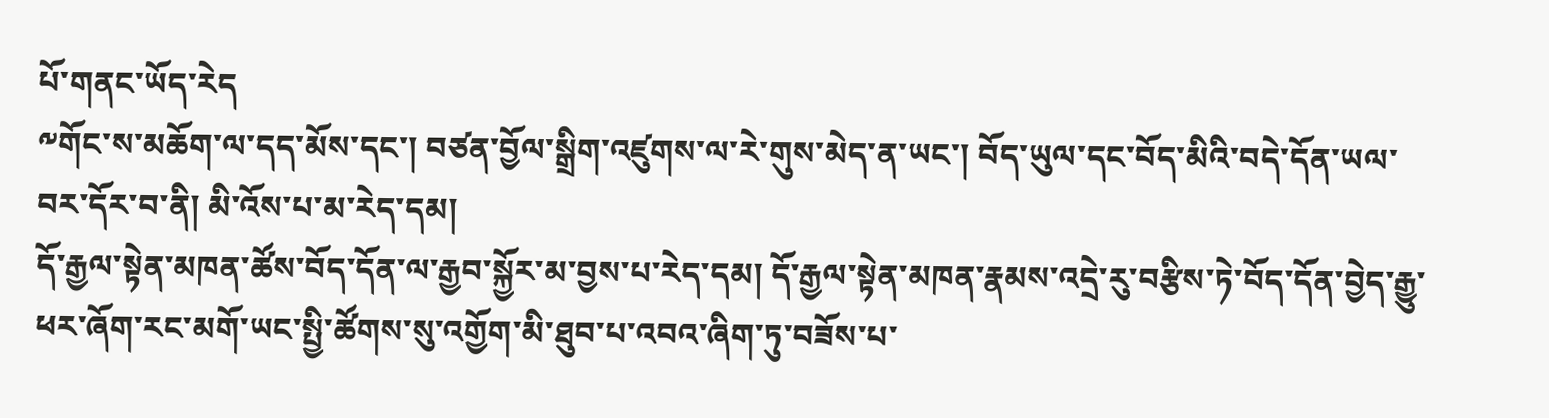པོ་གནང་ཡོད་རེད
༸གོང་ས་མཆོག་ལ་དད་མོས་དང་། བཙན་བྱོལ་སྒྲིག་འཛུགས་ལ་རེ་གུས་མེད་ན་ཡང་། བོད་ཡུལ་དང་བོད་མིའི་བདེ་དོན་ཡལ་བར་དོར་བ་ནི། མི་འོས་པ་མ་རེད་དམ།
དོ་རྒྱལ་སྟེན་མཁན་ཚོས་བོད་དོན་ལ་རྒྱབ་སྐྱོར་མ་བྱས་པ་རེད་དམ། དོ་རྒྱལ་སྟེན་མཁན་རྣམས་འདྲེ་རུ་བརྩིས་ཏེ་བོད་དོན་བྱེད་རྒྱུ་ཕར་ཞོག་རང་མགོ་ཡང་སྤྱི་ཚོགས་སུ་འགྱོག་མི་ཐུབ་པ་འབའ་ཞིག་ཏུ་བཟོས་པ་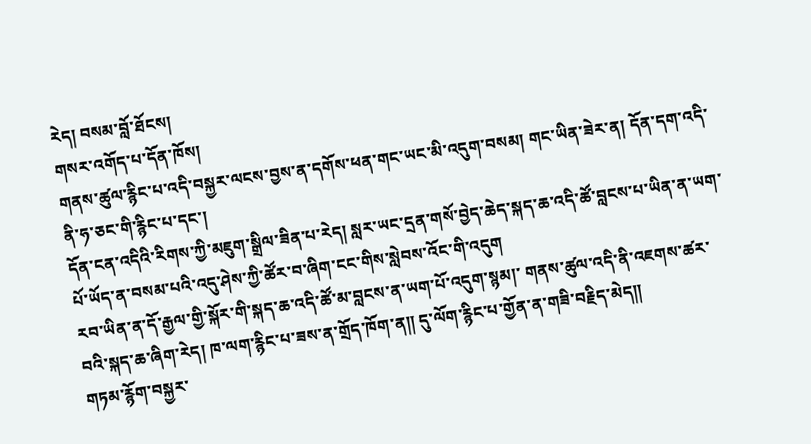རེད། བསམ་བློ་ཐོངས།
གསར་འགོད་པ་དོན་ཁོས།
གནས་ཚུལ་རྙིང་པ་འདི་བསྐྱར་ལངས་བྱས་ན་དགོས་ཕན་གང་ཡང་མི་འདུག་བསམ། གང་ཡིན་ཟེར་ན། དོན་དག་འདི་ནི་ཧ་ཅང་གི་རྙིང་པ་དང་།
དོན་ངན་འདིའི་རིགས་ཀྱི་མཇུག་སྒྲིལ་ཟིན་པ་རེད། སླར་ཡང་དྲན་གསོ་བྱེད་ཆེད་སྐད་ཆ་འདི་ཚོ་བླངས་པ་ཡིན་ན་ཡག་པོ་ཡོད་ན་བསམ་པའི་འདུ་ཤེས་ཀྱི་ཚོར་བ་ཞིག་ངང་གིས་སླེབས་འོང་གི་འདུག
རབ་ཡིན་ན་དོ་རྒྱལ་གྱི་སྐོར་གི་སྐད་ཆ་འདི་ཚོ་མ་བླངས་ན་ཡག་པོ་འདུག་སྙམ།་ གནས་ཚུལ་འདི་ནི་འཇགས་ཚར་བའི་སྐད་ཆ་ཞིག་རེད། ཁ་ལག་རྙིང་པ་ཟས་ན་གྲོད་ཁོག་ན༎ དུ་ལོག་རྙིང་པ་གྱོན་ན་གཟི་བརྗིད་མེད༎
གཏམ་རྙོག་བསྐྱར་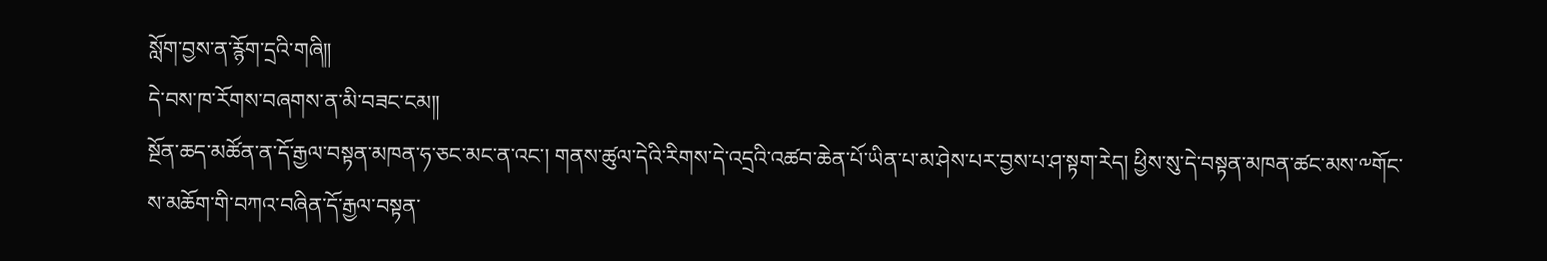སློག་བྱས་ན་རྙོག་དྲའི་གཞི༎
དེ་བས་ཁ་རོགས་བཞགས་ན་མི་བཟང་ངམ༎
སྔོན་ཆད་མཚོན་ན་དོ་རྒྱལ་བསྟན་མཁན་ཧ་ཅང་མང་ན་འང་། གནས་ཚུལ་དེའི་རིགས་དེ་འདྲའི་འཚབ་ཆེན་པོ་ཡིན་པ་མ་ཤེས་པར་བྱས་པ་ཤ་སྟག་རེད། ཕྱིས་སུ་དེ་བསྟན་མཁན་ཚང་མས་༸གོང་ས་མཆོག་གི་བཀའ་བཞིན་དོ་རྒྱལ་བསྟན་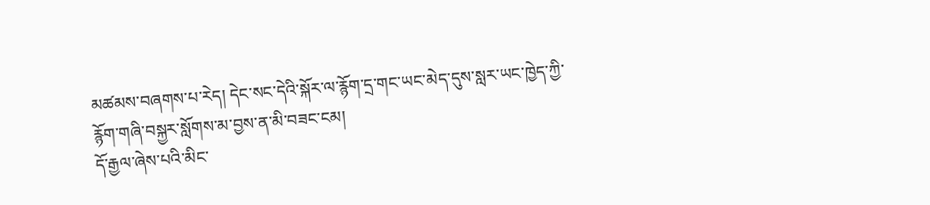མཚམས་བཞགས་པ་རེད། དེང་སང་དེའི་སྐོར་ལ་རྙོག་དྲ་གང་ཡང་མེད་དུས་སླར་ཡང་ཁྱེད་ཀྱི་རྙོག་གཞི་བསྐྱར་སློགས་མ་བྱས་ན་མི་བཟང་ངམ།
དོ་རྒྱལ་ཞེས་པའི་མིང་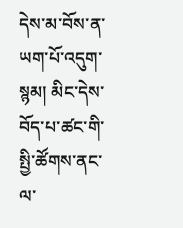དེས་མ་བོས་ན་ཡག་པོ་འདུག་སྙམ། མིང་དེས་བོད་པ་ཚང་གི་སྤྱི་ཚོགས་ནང་ལ་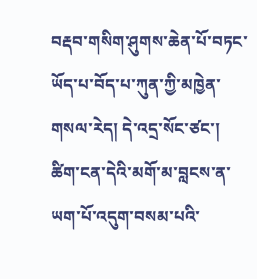བརྡབ་གསིག་ཤུགས་ཆེན་པོ་བཏང་ཡོད་པ་བོད་པ་ཀུན་ཀྱི་མཁྱེན་གསལ་རེད། དེ་འདྲ་སོང་ཙང་།
ཚིག་ངན་དེའི་མགོ་མ་བླངས་ན་ཡག་པོ་འདུག་བསམ་པའི་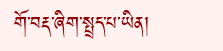གོ་བརྡ་ཞིག་སྤྲད་པ་ཡིན།